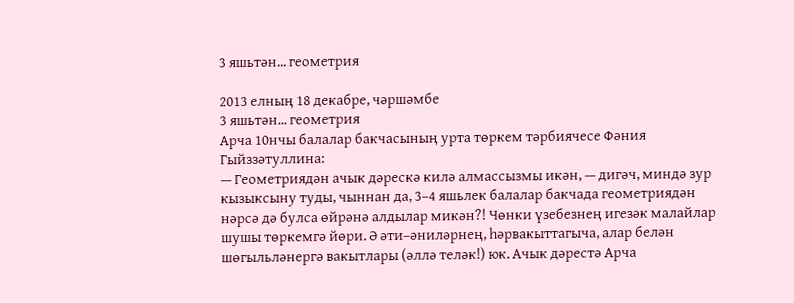3 яшьтән... геометрия

2013 елның 18 декабре, чәршәмбе
3 яшьтән... геометрия
Арча 10нчы балалар бакчасының урта төркем тәрбиячесе Фәния Гыйззәтуллина:
— Геометриядән ачык дәрескә килә алмассызмы икән, — дигәч, миндә зур кызыксыну туды, чыннан да, 3–4 яшьлек балалар бакчада геометриядән нәрсә дә булса өйрәнә алдылар микән?! Чөнки үзебезнең игезәк малайлар шушы төркемгә йөри. Ә әти–әниләрнең, һәрвакыттагыча, алар белән шөгыльләнергә вакытлары (әллә теләк!) юк. Ачык дәрестә Арча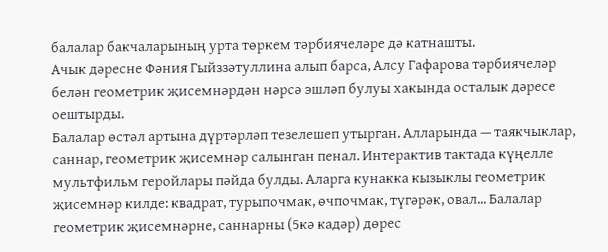балалар бакчаларының урта төркем тәрбиячеләре дә катнашты.
Ачык дәресне Фәния Гыйззәтуллина алып барса, Алсу Гафарова тәрбиячеләр белән геометрик җисемнәрдән нәрсә эшләп булуы хакында осталык дәресе оештырды.
Балалар өстәл артына дүртәрләп тезелешеп утырган. Алларында — таякчыклар, саннар, геометрик җисемнәр салынган пенал. Интерактив тактада күңелле мультфильм геройлары пәйда булды. Аларга кунакка кызыклы геометрик җисемнәр килде: квадрат, турыпочмак, өчпочмак, түгәрәк, овал... Балалар геометрик җисемнәрне, саннарны (5кә кадәр) дөрес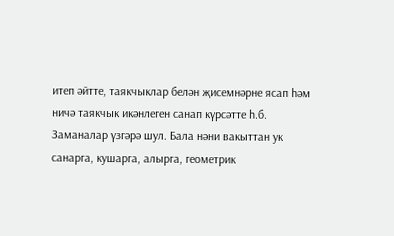итеп әйтте, таякчыклар белән җисемнәрне ясап һәм ничә таякчык икәнлеген санап күрсәтте һ.б. Заманалар үзгәрә шул. Бала нәни вакыттан ук санарга, кушарга, алырга, геометрик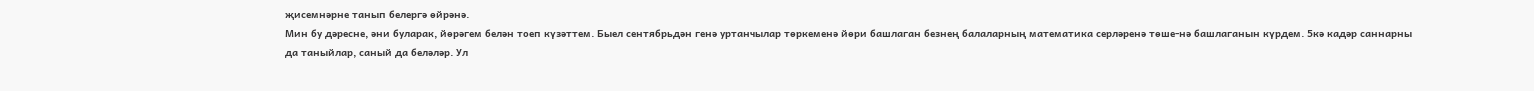җисемнәрне танып белергә өйрәнә.
Мин бу дәресне, әни буларак, йөрәгем белән тоеп күзәттем. Быел сентябрьдән генә уртанчылар төркеменә йөри башлаган безнең балаларның математика серләренә төше-нә башлаганын күрдем. 5кә кадәр саннарны да таныйлар, саный да беләләр. Ул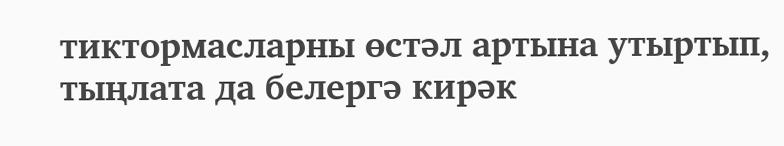тиктормасларны өстәл артына утыртып, тыңлата да белергә кирәк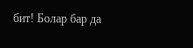бит! Болар бар да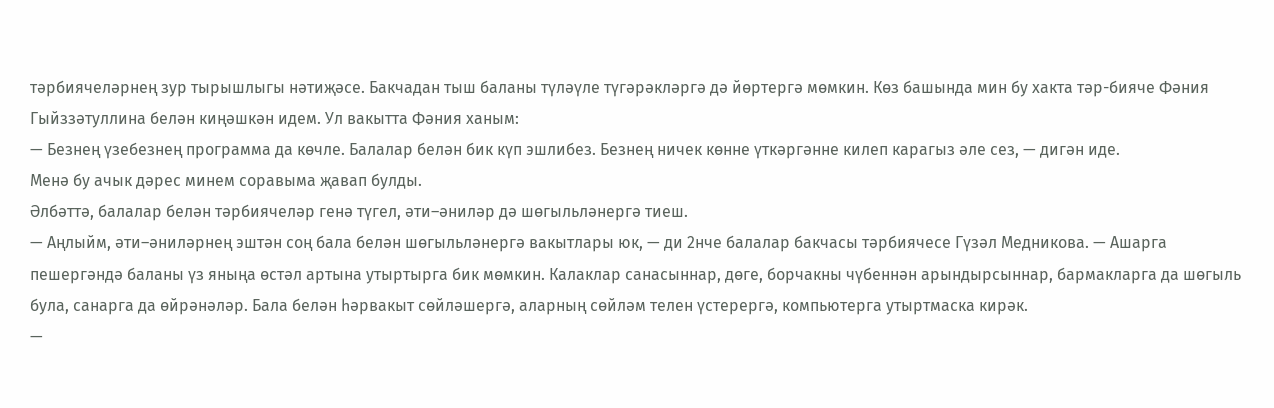тәрбиячеләрнең зур тырышлыгы нәтиҗәсе. Бакчадан тыш баланы түләүле түгәрәкләргә дә йөртергә мөмкин. Көз башында мин бу хакта тәр-бияче Фәния Гыйззәтуллина белән киңәшкән идем. Ул вакытта Фәния ханым:
— Безнең үзебезнең программа да көчле. Балалар белән бик күп эшлибез. Безнең ничек көнне үткәргәнне килеп карагыз әле сез, — дигән иде.
Менә бу ачык дәрес минем соравыма җавап булды.
Әлбәттә, балалар белән тәрбиячеләр генә түгел, әти–әниләр дә шөгыльләнергә тиеш.
— Аңлыйм, әти–әниләрнең эштән соң бала белән шөгыльләнергә вакытлары юк, — ди 2нче балалар бакчасы тәрбиячесе Гүзәл Медникова. — Ашарга пешергәндә баланы үз яныңа өстәл артына утыртырга бик мөмкин. Калаклар санасыннар, дөге, борчакны чүбеннән арындырсыннар, бармакларга да шөгыль була, санарга да өйрәнәләр. Бала белән һәрвакыт сөйләшергә, аларның сөйләм телен үстерергә, компьютерга утыртмаска кирәк.
—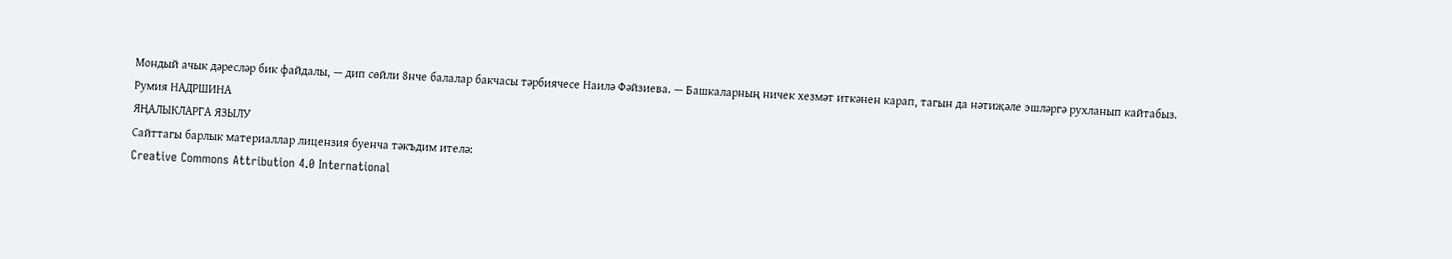Мондый ачык дәресләр бик файдалы, — дип сөйли 8нче балалар бакчасы тәрбиячесе Наилә Фәйзиева. — Башкаларның ничек хезмәт иткәнен карап, тагын да нәтиҗәле эшләргә рухланып кайтабыз.
Румия НАДРШИНА
ЯҢАЛЫКЛАРГА ЯЗЫЛУ
Сайттагы барлык материаллар лицензия буенча тәкъдим ителә:
Creative Commons Attribution 4.0 International